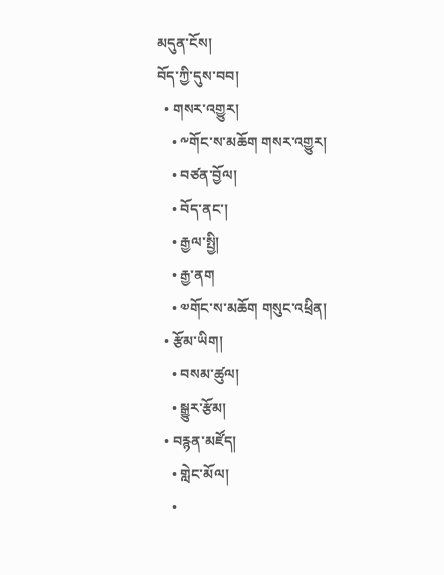མདུན་ངོས།
བོད་ཀྱི་དུས་བབ།
  • གསར་འགྱུར།
    • ༸གོང་ས་མཆོག གསར་འགྱུར།
    • བཙན་བྱོལ།
    • བོད་ནང་།
    • རྒྱལ་སྤྱི།
    • རྒྱ་ནག
    • ༧གོང་ས་མཆོག གསུང་འཕྲིན།
  • རྩོམ་ཡིག།
    • བསམ་ཚུལ།
    • སྒྱུར་རྩོམ།
  • བརྙན་མཛོད།
    • གླེང་མོལ།
    •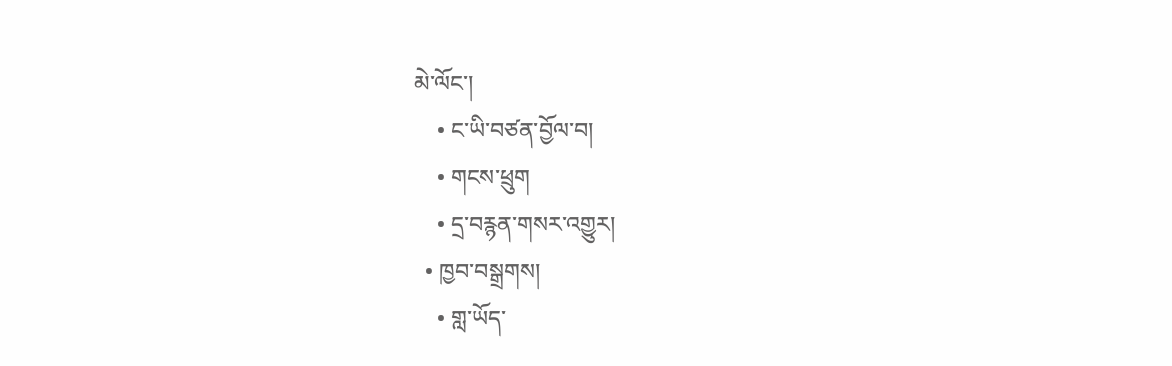མེ་ལོང་།
    • ང་ཡི་བཙན་བྱོལ་བ།
    • གངས་ཕྲུག
    • དྲ་བརྙན་གསར་འགྱུར།
  • ཁྱབ་བསྒྲགས།
    • གླ་ཡོད་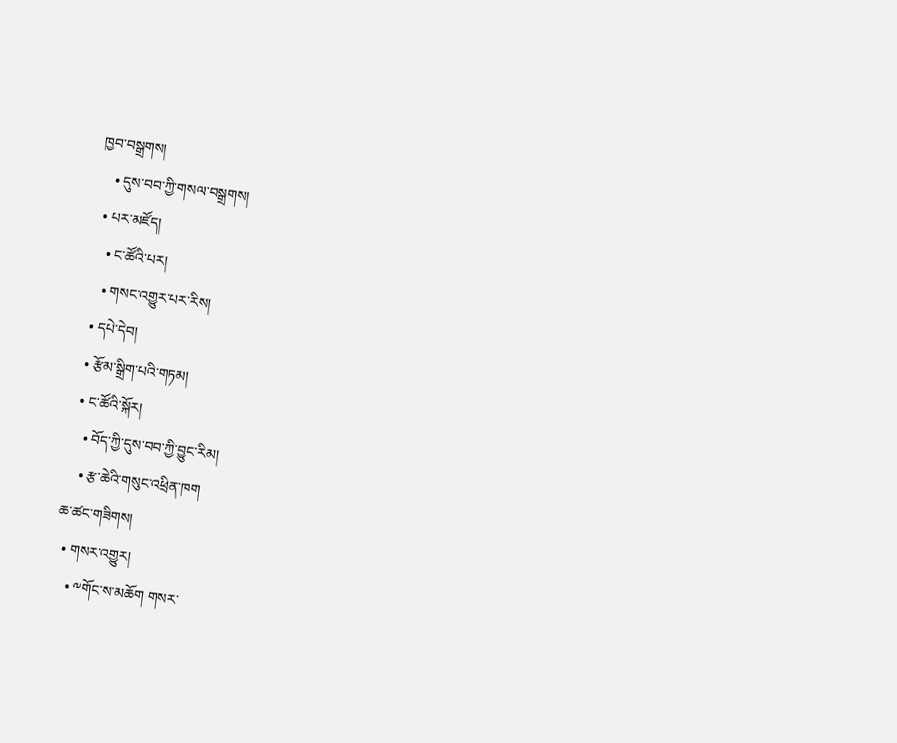ཁྱབ་བསྒྲགས།
    • དུས་བབ་ཀྱི་གསལ་བསྒྲགས།
  • པར་མཛོད།
    • ང་ཚོའི་པར།
    • གསང་འགྱུར་པར་རིས།
  • དཔེ་དེབ།
  • རྩོམ་སྒྲིག་པའི་གཏམ།
  • ང་ཚོའི་སྐོར།
    • བོད་ཀྱི་དུས་བབ་ཀྱི་བྱུང་རིམ།
    • རྩ་ཆེའི་གསུང་འཕྲིན་ཁག
ཆ་ཚང་གཟིགས།
  • གསར་འགྱུར།
    • ༸གོང་ས་མཆོག གསར་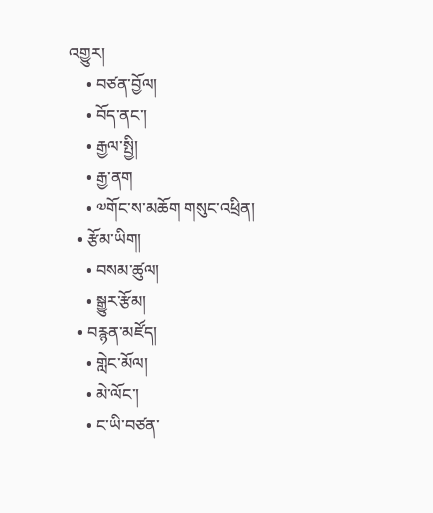འགྱུར།
    • བཙན་བྱོལ།
    • བོད་ནང་།
    • རྒྱལ་སྤྱི།
    • རྒྱ་ནག
    • ༧གོང་ས་མཆོག གསུང་འཕྲིན།
  • རྩོམ་ཡིག།
    • བསམ་ཚུལ།
    • སྒྱུར་རྩོམ།
  • བརྙན་མཛོད།
    • གླེང་མོལ།
    • མེ་ལོང་།
    • ང་ཡི་བཙན་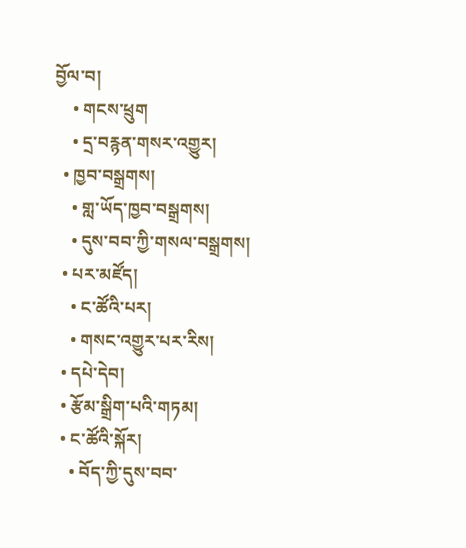བྱོལ་བ།
    • གངས་ཕྲུག
    • དྲ་བརྙན་གསར་འགྱུར།
  • ཁྱབ་བསྒྲགས།
    • གླ་ཡོད་ཁྱབ་བསྒྲགས།
    • དུས་བབ་ཀྱི་གསལ་བསྒྲགས།
  • པར་མཛོད།
    • ང་ཚོའི་པར།
    • གསང་འགྱུར་པར་རིས།
  • དཔེ་དེབ།
  • རྩོམ་སྒྲིག་པའི་གཏམ།
  • ང་ཚོའི་སྐོར།
    • བོད་ཀྱི་དུས་བབ་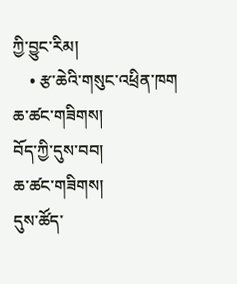ཀྱི་བྱུང་རིམ།
    • རྩ་ཆེའི་གསུང་འཕྲིན་ཁག
ཆ་ཚང་གཟིགས།
བོད་ཀྱི་དུས་བབ།
ཆ་ཚང་གཟིགས།
དུས་ཚོད་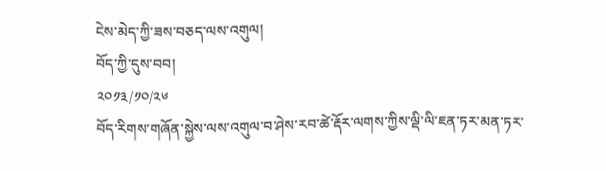ངེས་མེད་ཀྱི་ཟས་བཅད་ལས་འགུལ།
བོད་ཀྱི་དུས་བབ།
༢༠༡༣/༡༠/༢༦
བོད་རིགས་གཞོན་སྐྱེས་ལས་འགུལ་བ་ཤེས་རབ་ཚེ་རྡོར་ལགས་ཀྱིས་ལྡི་ལི་ཇན་ཏར་མན་ཏར་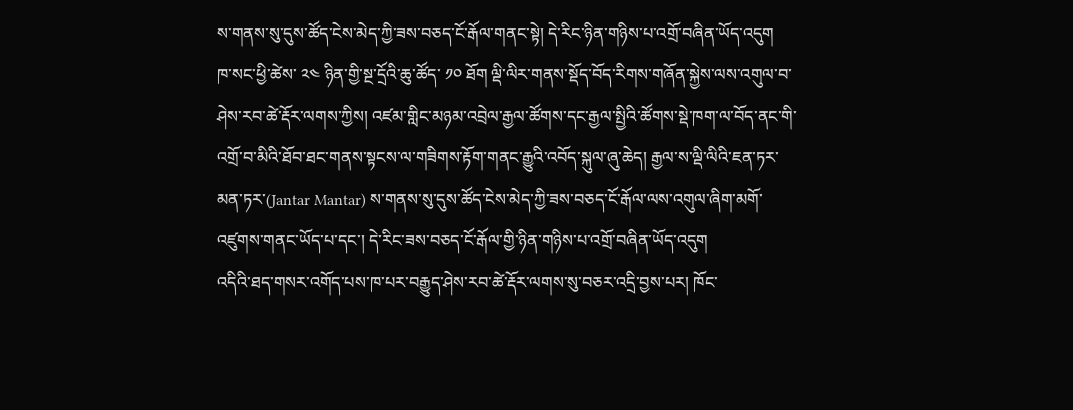ས་གནས་སུ་དུས་ཚོད་ངེས་མེད་ཀྱི་ཟས་བཅད་ངོ་རྒོལ་གནང་སྟེ། དེ་རིང་ཉིན་གཉིས་པ་འགྲོ་བཞིན་ཡོད་འདུག
ཁ་སང་ཕྱི་ཚེས་ ༢༤ ཉིན་གྱི་སྔ་དྲོའི་ཆུ་ཚོད་ ༡༠ ཐོག ལྡི་ལིར་གནས་སྡོད་བོད་རིགས་གཞོན་སྐྱེས་ལས་འགུལ་བ་ཤེས་རབ་ཚེ་རྡོར་ལགས་ཀྱིས། འཛམ་གླིང་མཉམ་འབྲེལ་རྒྱལ་ཚོགས་དང་རྒྱལ་སྤྱིའི་ཚོགས་སྡེ་ཁག་ལ་བོད་ནང་གི་འགྲོ་བ་མིའི་ཐོབ་ཐང་གནས་སྟངས་ལ་གཟིགས་རྟོག་གནང་རྒྱུའི་འབོད་སྐུལ་ཞུ་ཆེད། རྒྱལ་ས་ལྡི་ལིའི་ཇན་ཏར་མན་ཏར་(Jantar Mantar) ས་གནས་སུ་དུས་ཚོད་ངེས་མེད་ཀྱི་ཟས་བཅད་ངོ་རྒོལ་ལས་འགུལ་ཞིག་མགོ་འཛུགས་གནང་ཡོད་པ་དང་། དེ་རིང་ཟས་བཅད་ངོ་རྒོལ་གྱི་ཉིན་གཉིས་པ་འགྲོ་བཞིན་ཡོད་འདུག
འདིའི་ཐད་གསར་འགོད་པས་ཁ་པར་བརྒྱུད་ཤེས་རབ་ཚེ་རྡོར་ལགས་སུ་བཅར་འདྲི་བྱས་པར། ཁོང་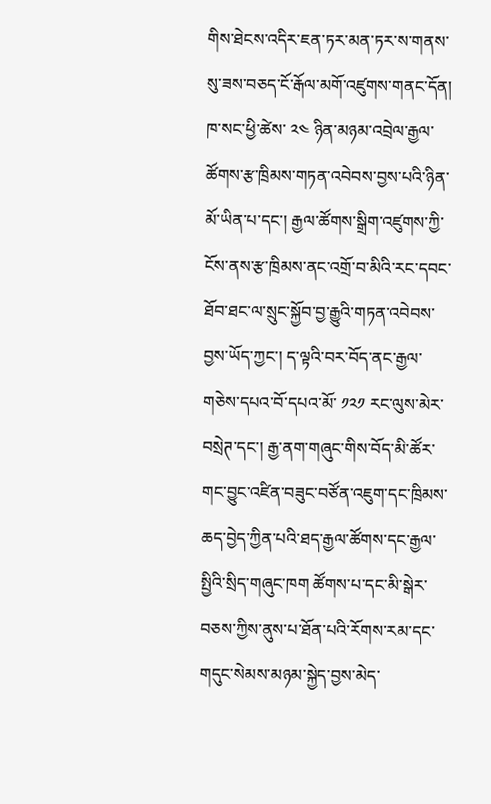གིས་ཐེངས་འདིར་ཇན་ཏར་མན་ཏར་ས་གནས་སུ་ཟས་བཅད་ངོ་རྒོལ་མགོ་འཛུགས་གནང་དོན། ཁ་སང་ཕྱི་ཚེས་ ༢༤ ཉིན་མཉམ་འབྲེལ་རྒྱལ་ཚོགས་རྩ་ཁྲིམས་གཏན་འབེབས་བྱས་པའི་ཉིན་མོ་ཡིན་པ་དང་། རྒྱལ་ཚོགས་སྒྲིག་འཛུགས་ཀྱི་ངོས་ནས་རྩ་ཁྲིམས་ནང་འགྲོ་བ་མིའི་རང་དབང་ཐོབ་ཐང་ལ་སྲུང་སྐྱོབ་བྱ་རྒྱུའི་གཏན་འབེབས་བྱས་ཡོད་ཀྱང་། ད་ལྟའི་བར་བོད་ནང་རྒྱལ་གཅེས་དཔའ་བོ་དཔའ་མོ་ ༡༢༡ རང་ལུས་མེར་བསྲེཊ་དང་། རྒྱ་ནག་གཞུང་གིས་བོད་མི་ཚོར་གང་བྱུང་འཛིན་བཟུང་བཙོན་འཇུག་དང་ཁྲིམས་ཆད་བྱེད་ཀྱིན་པའི་ཐད་རྒྱལ་ཚོགས་དང་རྒྱལ་སྤྱིའི་སྲིད་གཞུང་ཁག ཚོགས་པ་དང་མི་སྒེར་བཅས་ཀྱིས་ནུས་པ་ཐོན་པའི་རོགས་རམ་དང་གདུང་སེམས་མཉམ་སྐྱེད་བྱས་མེད་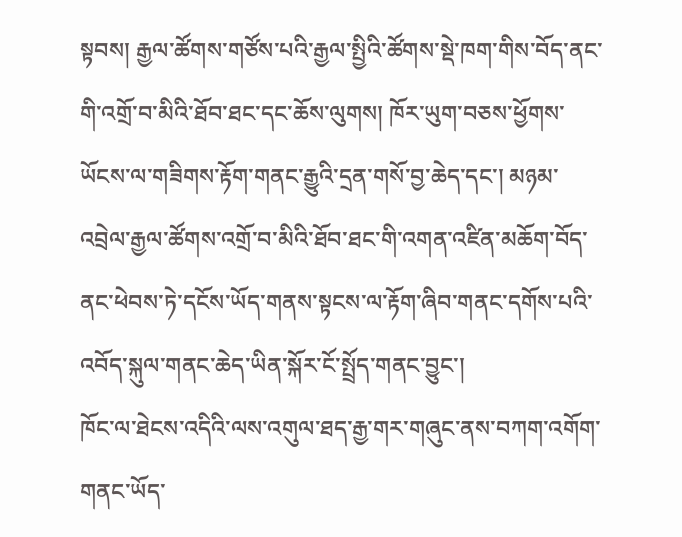སྟབས། རྒྱལ་ཚོགས་གཙོས་པའི་རྒྱལ་སྤྱིའི་ཚོགས་སྡེ་ཁག་གིས་བོད་ནང་གི་འགྲོ་བ་མིའི་ཐོབ་ཐང་དང་ཆོས་ལུགས། ཁོར་ཡུག་བཅས་ཕྱོགས་ཡོངས་ལ་གཟིགས་རྟོག་གནང་རྒྱུའི་དྲན་གསོ་བྱ་ཆེད་དང་། མཉམ་འབྲེལ་རྒྱལ་ཚོགས་འགྲོ་བ་མིའི་ཐོབ་ཐང་གི་འགན་འཛིན་མཆོག་བོད་ནང་ཕེབས་ཏེ་དངོས་ཡོད་གནས་སྟངས་ལ་རྟོག་ཞིབ་གནང་དགོས་པའི་འབོད་སྐུལ་གནང་ཆེད་ཡིན་སྐོར་ངོ་སྤྲོད་གནང་བྱུང་།
ཁོང་ལ་ཐེངས་འདིའི་ལས་འགུལ་ཐད་རྒྱ་གར་གཞུང་ནས་བཀག་འགོག་གནང་ཡོད་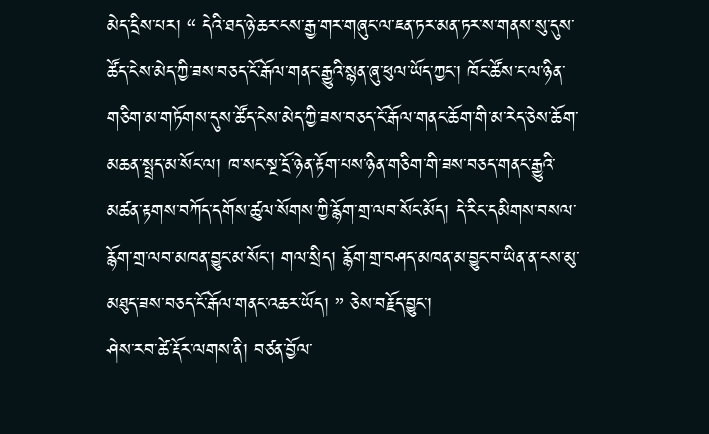མེད་དྲིས་པར། “ དེའི་ཐད་ཉེ་ཆར་ངས་རྒྱ་གར་གཞུང་ལ་ཇན་ཏར་མན་ཏར་ས་གནས་སུ་དུས་ཚོད་ངེས་མེད་ཀྱི་ཟས་བཅད་ངོ་རྒོལ་གནང་རྒྱུའི་སྙན་ཞུ་ཕུལ་ཡོད་ཀྱང་། ཁོང་ཚོས་ང་ལ་ཉིན་གཅིག་མ་གཏོགས་དུས་ཚོད་ངེས་མེད་ཀྱི་ཟས་བཅད་ངོ་རྒོལ་གནང་ཆོག་གི་མ་རེད་ཅེས་ཆོག་མཆན་སྤྲད་མ་སོང་ལ། ཁ་སང་སྔ་དྲོ་ཉེན་རྟོག་པས་ཉིན་གཅིག་གི་ཟས་བཅད་གནང་རྒྱུའི་མཚན་རྟགས་བཀོད་དགོས་ཚུལ་སོགས་ཀྱི་རྙོག་གྲ་ལབ་སོང་མོད། དེ་རིང་དམིགས་བསལ་རྙོག་གྲ་ལབ་མཁན་བྱུང་མ་སོང་། གལ་སྲིད། རྙོག་གྲ་བཤད་མཁན་མ་བྱུང་བ་ཡིན་ན་ངས་མུ་མཐུད་ཟས་བཅད་ངོ་རྒོལ་གནང་འཆར་ཡོད། ” ཅེས་བརྗོད་བྱུང་།
ཤེས་རབ་ཚེ་རྡོར་ལགས་ནི། བཙན་བྱོལ་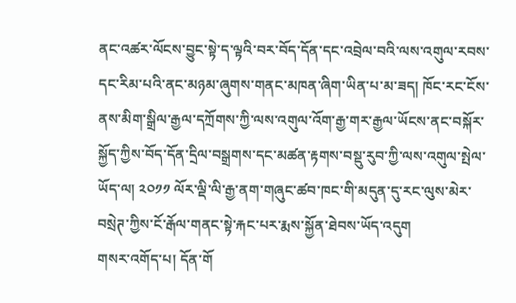ནང་འཚར་ལོངས་བྱུང་སྟེ་ད་ལྟའི་བར་བོད་དོན་དང་འབྲེལ་བའི་ལས་འགུལ་རབས་དང་རིམ་པའི་ནང་མཉམ་ཞུགས་གནང་མཁན་ཞིག་ཡིན་པ་མ་ཟད། ཁོང་རང་ངོས་ནས་མིག་སྒྲིལ་རྒྱལ་དཀྲོགས་ཀྱི་ལས་འགུལ་འོག་རྒྱ་གར་རྒྱལ་ཡོངས་ནང་བསྐོར་སྐྱོད་ཀྱིས་བོད་དོན་དྲིལ་བསྒྲགས་དང་མཚན་རྟགས་བསྡུ་རུབ་ཀྱི་ལས་འགུལ་སྤེལ་ཡོད་ལ། ༢༠༡༡ ལོར་ལྡི་ལི་རྒྱ་ནག་གཞུང་ཚབ་ཁང་གི་མདུན་དུ་རང་ལུས་མེར་བསྲེཊ་ཀྱིས་ངོ་རྒོལ་གནང་སྟེ་རྐང་པར་རྨས་སྐྱོན་ཐེབས་ཡོད་འདུག
གསར་འགོད་པ། དོན་གོ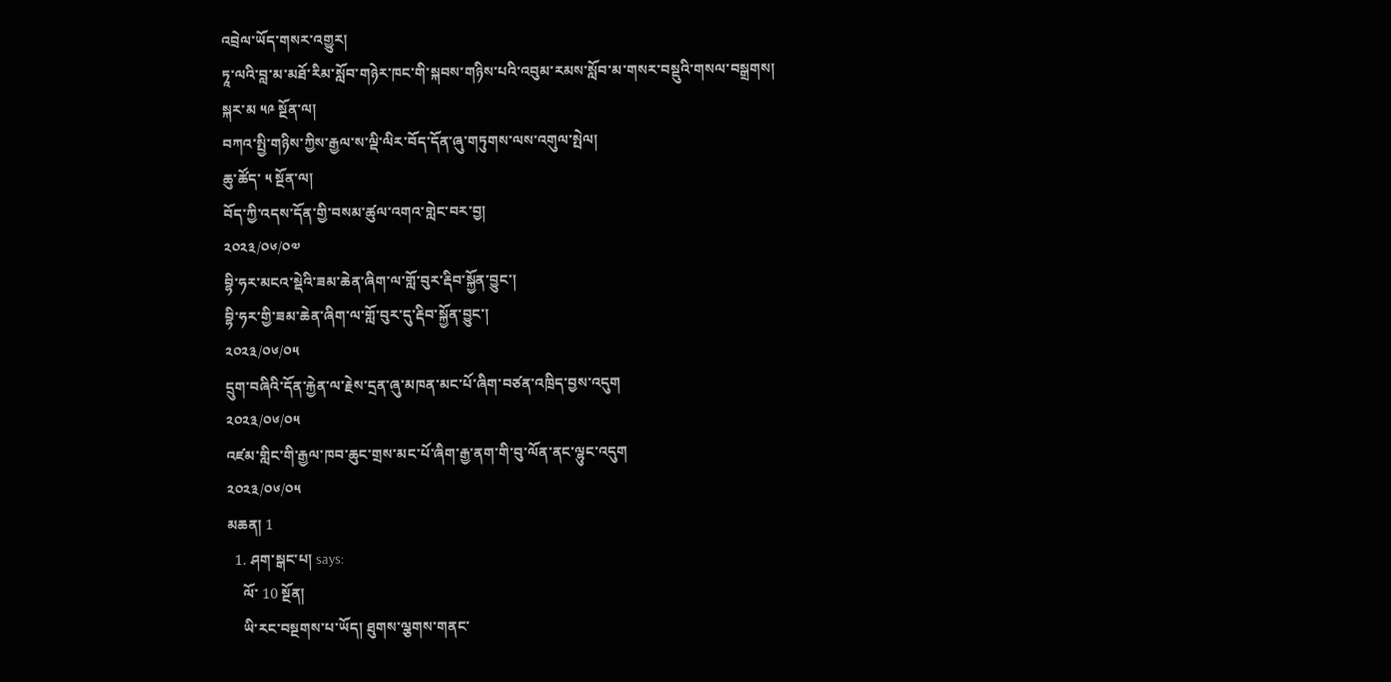འབྲེལ་ཡོད་གསར་འགྱུར།
ཏཱ་ལའི་བླ་མ་མཐོ་རིམ་སློབ་གཉེར་ཁང་གི་སྐབས་གཉིས་པའི་འབུམ་རམས་སློབ་མ་གསར་བསྡུའི་གསལ་བསྒྲགས།
སྐར་མ ༥༩ སྔོན་ལ།
བཀའ་སྤྱི་གཉིས་ཀྱིས་རྒྱལ་ས་ལྡི་ལིར་བོད་དོན་ཞུ་གཏུགས་ལས་འགུལ་སྤེལ།
ཆུ་ཚོད་ ༥ སྔོན་ལ།
བོད་ཀྱི་འདས་དོན་གྱི་བསམ་ཚུལ་འགའ་གླེང་བར་བྱ།
༢༠༢༣/༠༦/༠༧
བྷི་ཧར་མངའ་སྡེའི་ཟམ་ཆེན་ཞིག་ལ་གློ་བུར་རྡིབ་སྐྱོན་བྱུང་།
བྷི་ཧར་གྱི་ཟམ་ཆེན་ཞིག་ལ་གློ་བུར་དུ་རྡིབ་སྐྱོན་བྱུང་།
༢༠༢༣/༠༦/༠༥
དྲུག་བཞིའི་དོན་རྐྱེན་ལ་རྗེས་དྲན་ཞུ་མཁན་མང་པོ་ཞིག་བཙན་འཁྲིད་བྱས་འདུག
༢༠༢༣/༠༦/༠༥
འཛམ་གླིང་གི་རྒྱལ་ཁབ་ཆུང་གྲས་མང་པོ་ཞིག་རྒྱ་ནག་གི་བུ་ལོན་ནང་ལྷུང་འདུག
༢༠༢༣/༠༦/༠༥
མཆན། 1
  1. ཤག་སྒང་པ། says:
    ལོ་ 10 སྔོན།
    ཡི་རང་བསྔགས་པ་ཡོད། ཐུགས་ལྕགས་གནང་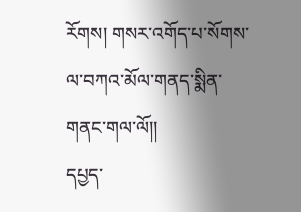རོགས། གསར་འགོད་པ་སོགས་ལ་བཀའ་མོལ་གནད་སྨིན་གནང་གལ་ལོ།།
དཔྱད་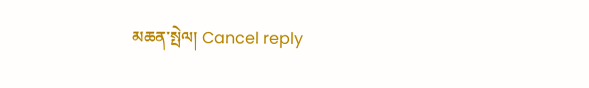མཆན་སྤེལ། Cancel reply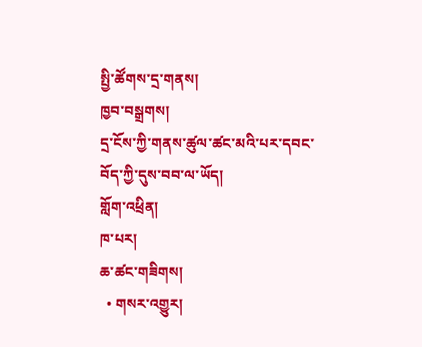སྤྱི་ཚོགས་དྲ་གནས།
ཁྱབ་བསྒྲགས།
དྲ་ངོས་ཀྱི་གནས་ཚུལ་ཚང་མའི་པར་དབང་བོད་ཀྱི་དུས་བབ་ལ་ཡོད།
གློག་འཕྲིན།
ཁ་པར།
ཆ་ཚང་གཟིགས།
  • གསར་འགྱུར།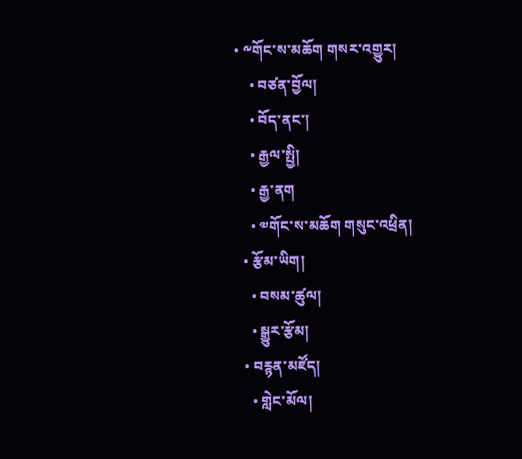• ༸གོང་ས་མཆོག གསར་འགྱུར།
    • བཙན་བྱོལ།
    • བོད་ནང་།
    • རྒྱལ་སྤྱི།
    • རྒྱ་ནག
    • ༧གོང་ས་མཆོག གསུང་འཕྲིན།
  • རྩོམ་ཡིག།
    • བསམ་ཚུལ།
    • སྒྱུར་རྩོམ།
  • བརྙན་མཛོད།
    • གླེང་མོལ།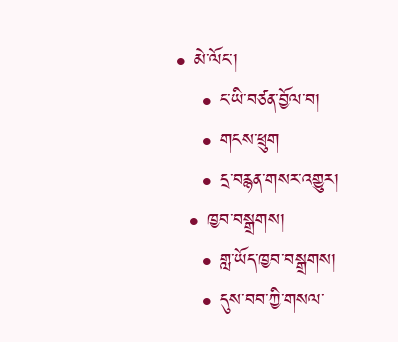• མེ་ལོང་།
    • ང་ཡི་བཙན་བྱོལ་བ།
    • གངས་ཕྲུག
    • དྲ་བརྙན་གསར་འགྱུར།
  • ཁྱབ་བསྒྲགས།
    • གླ་ཡོད་ཁྱབ་བསྒྲགས།
    • དུས་བབ་ཀྱི་གསལ་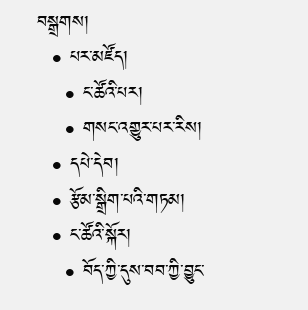བསྒྲགས།
  • པར་མཛོད།
    • ང་ཚོའི་པར།
    • གསང་འགྱུར་པར་རིས།
  • དཔེ་དེབ།
  • རྩོམ་སྒྲིག་པའི་གཏམ།
  • ང་ཚོའི་སྐོར།
    • བོད་ཀྱི་དུས་བབ་ཀྱི་བྱུང་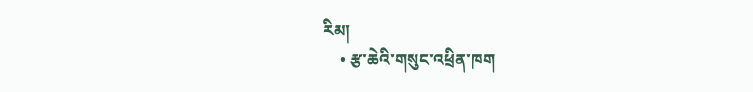རིམ།
    • རྩ་ཆེའི་གསུང་འཕྲིན་ཁག